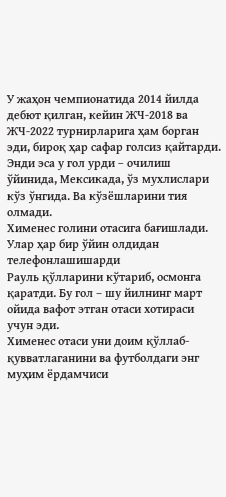У жаҳон чемпионатида 2014 йилда дебют қилган, кейин ЖЧ-2018 ва ЖЧ-2022 турнирларига ҳам борган эди, бироқ ҳар сафар голсиз қайтарди. Энди эса у гол урди – очилиш ўйинида, Мексикада, ўз мухлислари кўз ўнгида. Ва кўзёшларини тия олмади.
Хименес голини отасига бағишлади. Улар ҳар бир ўйин олдидан телефонлашишарди
Рауль қўлларини кўтариб, осмонга қаратди. Бу гол – шу йилнинг март ойида вафот этган отаси хотираси учун эди.
Хименес отаси уни доим қўллаб-қувватлаганини ва футболдаги энг муҳим ёрдамчиси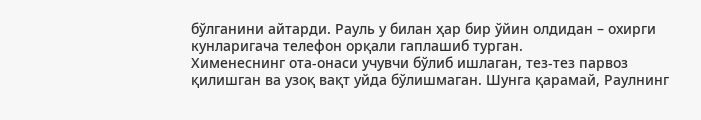бўлганини айтарди. Рауль у билан ҳар бир ўйин олдидан – охирги кунларигача телефон орқали гаплашиб турган.
Хименеснинг ота-онаси учувчи бўлиб ишлаган, тез-тез парвоз қилишган ва узоқ вақт уйда бўлишмаган. Шунга қарамай, Раулнинг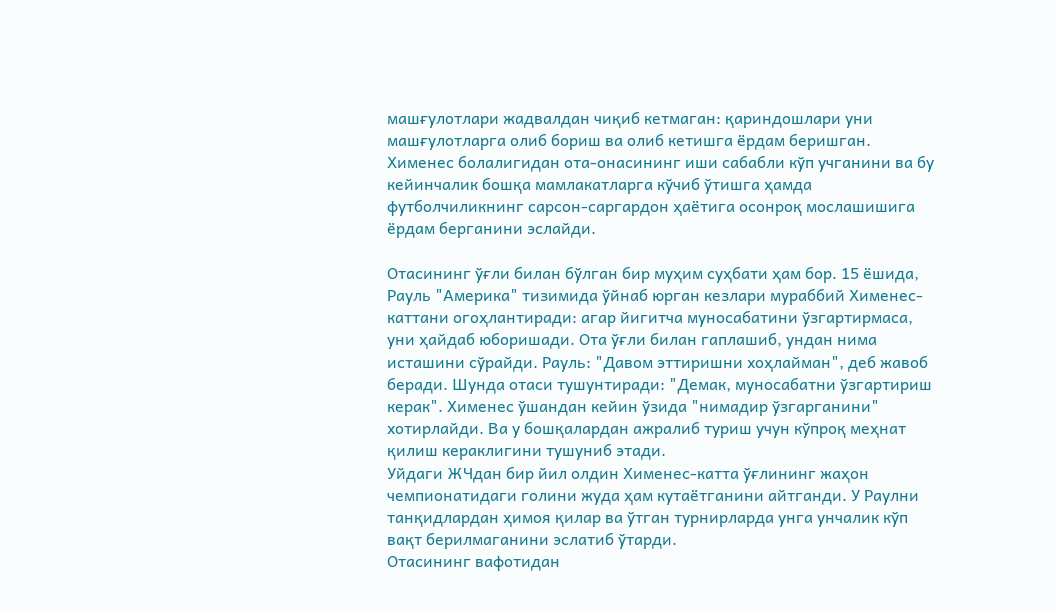машғулотлари жадвалдан чиқиб кетмаган: қариндошлари уни машғулотларга олиб бориш ва олиб кетишга ёрдам беришган. Хименес болалигидан ота-онасининг иши сабабли кўп учганини ва бу кейинчалик бошқа мамлакатларга кўчиб ўтишга ҳамда футболчиликнинг сарсон-саргардон ҳаётига осонроқ мослашишига ёрдам берганини эслайди.

Отасининг ўғли билан бўлган бир муҳим суҳбати ҳам бор. 15 ёшида, Рауль "Америка" тизимида ўйнаб юрган кезлари мураббий Хименес-каттани огоҳлантиради: агар йигитча муносабатини ўзгартирмаса, уни ҳайдаб юборишади. Ота ўғли билан гаплашиб, ундан нима исташини сўрайди. Рауль: "Давом эттиришни хоҳлайман", деб жавоб беради. Шунда отаси тушунтиради: "Демак, муносабатни ўзгартириш керак". Хименес ўшандан кейин ўзида "нимадир ўзгарганини" хотирлайди. Ва у бошқалардан ажралиб туриш учун кўпроқ меҳнат қилиш кераклигини тушуниб этади.
Уйдаги ЖЧдан бир йил олдин Хименес-катта ўғлининг жаҳон чемпионатидаги голини жуда ҳам кутаётганини айтганди. У Раулни танқидлардан ҳимоя қилар ва ўтган турнирларда унга унчалик кўп вақт берилмаганини эслатиб ўтарди.
Отасининг вафотидан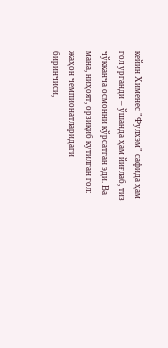кейин Хименес "Фулхэм" сафида ҳам гол урганди – ўшанда ҳам йиғлаб, тиз чўкканча осмонни кўрсатган эди. Ва мана, ниҳоят, орзиқиб кутилган гол: жаҳон чемпионатларидаги биринчиси,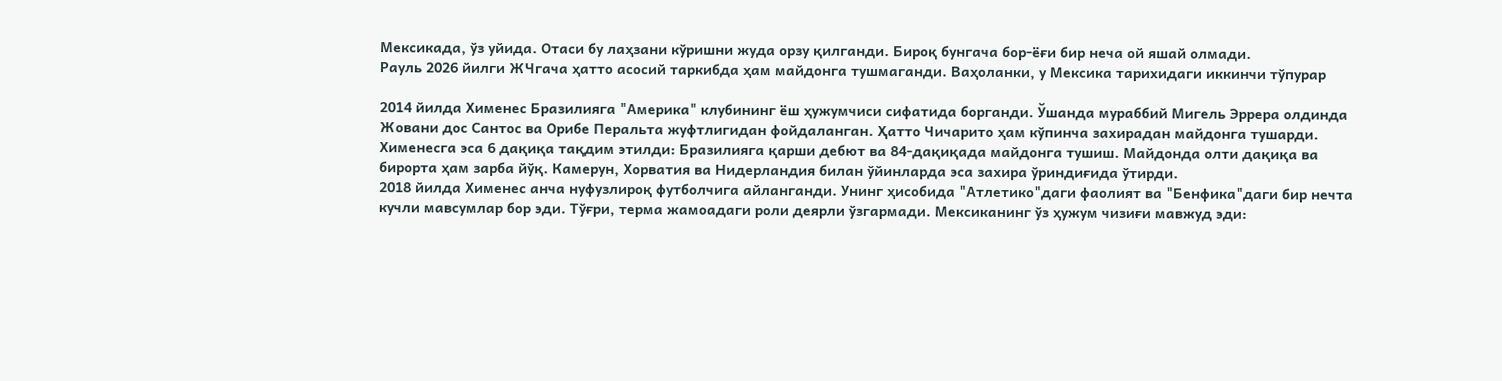Мексикада, ўз уйида. Отаси бу лаҳзани кўришни жуда орзу қилганди. Бироқ бунгача бор-ёғи бир неча ой яшай олмади.
Рауль 2026 йилги ЖЧгача ҳатто асосий таркибда ҳам майдонга тушмаганди. Ваҳоланки, у Мексика тарихидаги иккинчи тўпурар

2014 йилда Хименес Бразилияга "Америка" клубининг ёш ҳужумчиси сифатида борганди. Ўшанда мураббий Мигель Эррера олдинда Жовани дос Сантос ва Орибе Перальта жуфтлигидан фойдаланган. Ҳатто Чичарито ҳам кўпинча захирадан майдонга тушарди. Хименесга эса 6 дақиқа тақдим этилди: Бразилияга қарши дебют ва 84-дақиқада майдонга тушиш. Майдонда олти дақиқа ва бирорта ҳам зарба йўқ. Камерун, Хорватия ва Нидерландия билан ўйинларда эса захира ўриндиғида ўтирди.
2018 йилда Хименес анча нуфузлироқ футболчига айланганди. Унинг ҳисобида "Атлетико"даги фаолият ва "Бенфика"даги бир нечта кучли мавсумлар бор эди. Тўғри, терма жамоадаги роли деярли ўзгармади. Мексиканинг ўз ҳужум чизиғи мавжуд эди: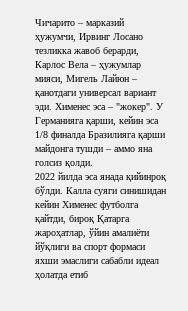Чичарито – марказий ҳужумчи, Ирвинг Лосано тезликка жавоб берарди, Карлос Вела – ҳужумлар мияси, Мигель Лайюн – қанотдаги универсал вариант эди. Хименес эса – "жокер". У Германияга қарши, кейин эса 1/8 финалда Бразилияга қарши майдонга тушди – аммо яна голсиз қолди.
2022 йилда эса янада қийинроқ бўлди. Калла суяги синишидан кейин Хименес футболга қайтди, бироқ Қатарга жароҳатлар, ўйин амалиёти йўқлиги ва спорт формаси яхши эмаслиги сабабли идеал ҳолатда етиб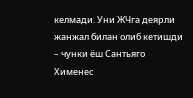келмади. Уни ЖЧга деярли жанжал билан олиб кетишди – чунки ёш Сантьяго Хименес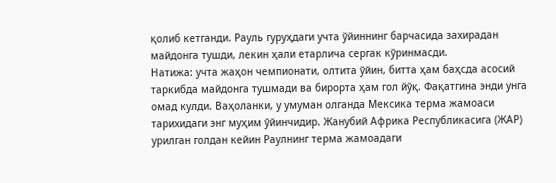қолиб кетганди. Рауль гуруҳдаги учта ўйиннинг барчасида захирадан майдонга тушди, лекин ҳали етарлича сергак кўринмасди.
Натижа: учта жаҳон чемпионати, олтита ўйин, битта ҳам баҳсда асосий таркибда майдонга тушмади ва бирорта ҳам гол йўқ. Фақатгина энди унга омад кулди. Ваҳоланки, у умуман олганда Мексика терма жамоаси тарихидаги энг муҳим ўйинчидир. Жанубий Африка Республикасига (ЖАР) урилган голдан кейин Раулнинг терма жамоадаги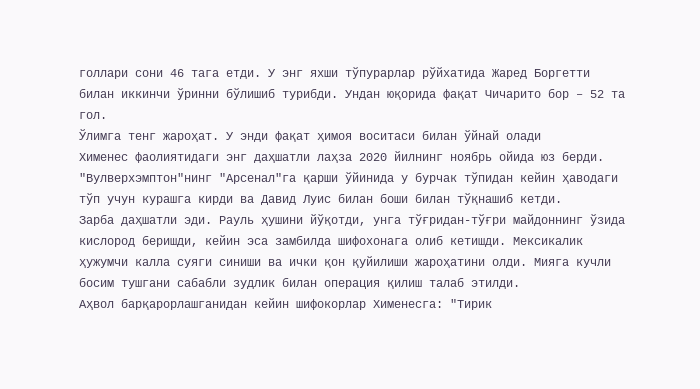голлари сони 46 тага етди. У энг яхши тўпурарлар рўйхатида Жаред Боргетти билан иккинчи ўринни бўлишиб турибди. Ундан юқорида фақат Чичарито бор – 52 та гол.
Ўлимга тенг жароҳат. У энди фақат ҳимоя воситаси билан ўйнай олади
Хименес фаолиятидаги энг даҳшатли лаҳза 2020 йилнинг ноябрь ойида юз берди. "Вулверхэмптон"нинг "Арсенал"га қарши ўйинида у бурчак тўпидан кейин ҳаводаги тўп учун курашга кирди ва Давид Луис билан боши билан тўқнашиб кетди.
Зарба даҳшатли эди. Рауль ҳушини йўқотди, унга тўғридан-тўғри майдоннинг ўзида кислород беришди, кейин эса замбилда шифохонага олиб кетишди. Мексикалик ҳужумчи калла суяги синиши ва ички қон қуйилиши жароҳатини олди. Мияга кучли босим тушгани сабабли зудлик билан операция қилиш талаб этилди.
Аҳвол барқарорлашганидан кейин шифокорлар Хименесга: "Тирик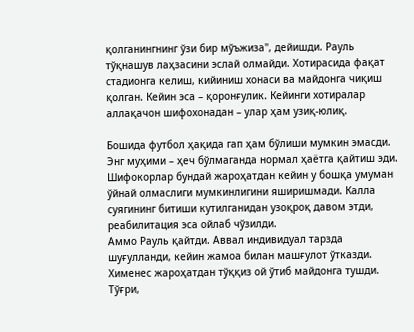қолганингнинг ўзи бир мўъжиза", дейишди. Рауль тўқнашув лаҳзасини эслай олмайди. Хотирасида фақат стадионга келиш, кийиниш хонаси ва майдонга чиқиш қолган. Кейин эса – қоронғулик. Кейинги хотиралар аллақачон шифохонадан – улар ҳам узиқ-юлиқ.

Бошида футбол ҳақида гап ҳам бўлиши мумкин эмасди. Энг муҳими – ҳеч бўлмаганда нормал ҳаётга қайтиш эди. Шифокорлар бундай жароҳатдан кейин у бошқа умуман ўйнай олмаслиги мумкинлигини яширишмади. Калла суягининг битиши кутилганидан узоқроқ давом этди, реабилитация эса ойлаб чўзилди.
Аммо Рауль қайтди. Аввал индивидуал тарзда шуғулланди, кейин жамоа билан машғулот ўтказди. Хименес жароҳатдан тўққиз ой ўтиб майдонга тушди. Тўғри,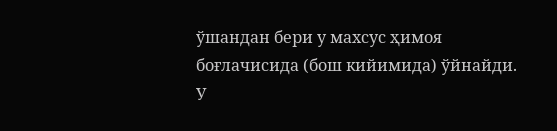ўшандан бери у махсус ҳимоя боғлачисида (бош кийимида) ўйнайди. У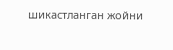шикастланган жойни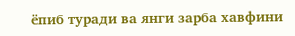ёпиб туради ва янги зарба хавфини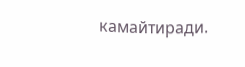камайтиради.